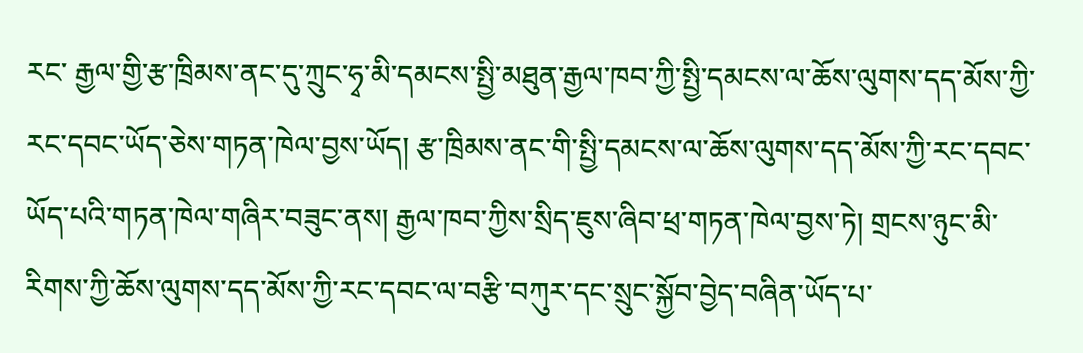རང་ རྒྱལ་གྱི་རྩ་ཁྲིམས་ནང་དུ་ཀྲུང་ཧྭ་མི་དམངས་སྤྱི་མཐུན་རྒྱལ་ཁབ་ཀྱི་སྤྱི་དམངས་ལ་ཆོས་ལུགས་དད་མོས་ཀྱི་རང་དབང་ཡོད་ཅེས་གཏན་ཁེལ་བྱས་ཡོད། རྩ་ཁྲིམས་ནང་གི་སྤྱི་དམངས་ལ་ཆོས་ལུགས་དད་མོས་ཀྱི་རང་དབང་ཡོད་པའི་གཏན་ཁེལ་གཞིར་བཟུང་ནས། རྒྱལ་ཁབ་ཀྱིས་སྲིད་ཇུས་ཞིབ་ཕྲ་གཏན་ཁེལ་བྱས་ཏེ། གྲངས་ཉུང་མི་རིགས་ཀྱི་ཆོས་ལུགས་དད་མོས་ཀྱི་རང་དབང་ལ་བརྩི་བཀུར་དང་སྲུང་སྐྱོབ་བྱེད་བཞིན་ཡོད་པ་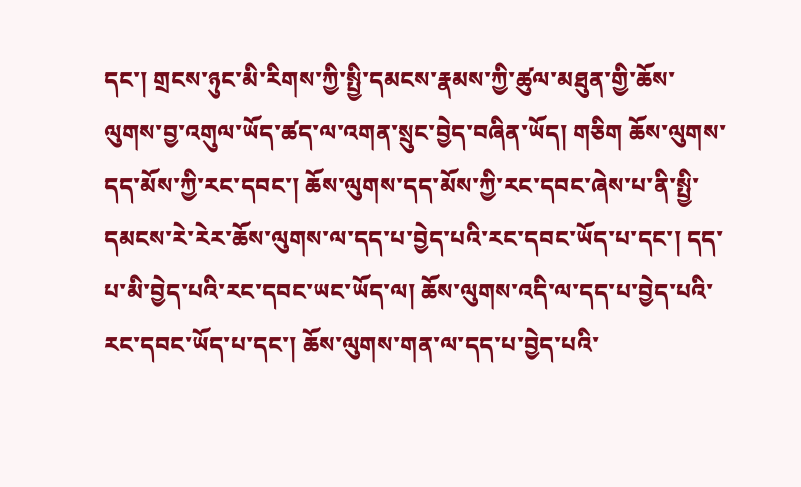དང་། གྲངས་ཉུང་མི་རིགས་ཀྱི་སྤྱི་དམངས་རྣམས་ཀྱི་ཚུལ་མཐུན་གྱི་ཆོས་ལུགས་བྱ་འགུལ་ཡོད་ཚད་ལ་འགན་སྲུང་བྱེད་བཞིན་ཡོད། གཅིག ཆོས་ལུགས་དད་མོས་ཀྱི་རང་དབང་། ཆོས་ལུགས་དད་མོས་ཀྱི་རང་དབང་ཞེས་པ་ནི་སྤྱི་དམངས་རེ་རེར་ཆོས་ལུགས་ལ་དད་པ་བྱེད་པའི་རང་དབང་ཡོད་པ་དང་། དད་པ་མི་བྱེད་པའི་རང་དབང་ཡང་ཡོད་ལ། ཆོས་ལུགས་འདི་ལ་དད་པ་བྱེད་པའི་རང་དབང་ཡོད་པ་དང་། ཆོས་ལུགས་གན་ལ་དད་པ་བྱེད་པའི་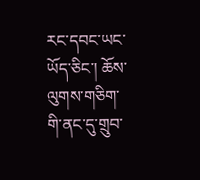རང་དབང་ཡང་ཡོད་ཅིང་། ཆོས་ལུགས་གཅིག་གི་ནང་དུ་གྲུབ་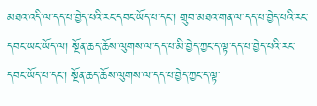མཐའ་འདི་ལ་དད་པ་བྱེད་པའི་རང་དབང་ཡོད་པ་དང་། གྲུབ་མཐའ་གན་ལ་དད་པ་བྱེད་པའི་རང་དབང་ཡང་ཡོད་ལ། སྔོན་ཆད་ཆོས་ལུགས་ལ་དད་པ་མི་བྱེད་ཀྱང་ད་ལྟ་དད་པ་བྱེད་པའི་རང་དབང་ཡོད་པ་དང་། སྔོན་ཆད་ཆོས་ལུགས་ལ་དད་པ་བྱེད་ཀྱང་ད་ལྟ་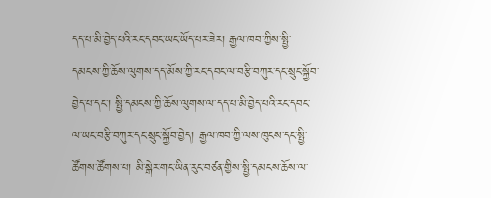དད་པ་མི་བྱེད་པའི་རང་དབང་ཡང་ཡོད་པར་ཟེར། རྒྱལ་ཁབ་ཀྱིས་སྤྱི་དམངས་ཀྱི་ཆོས་ལུགས་དད་མོས་ཀྱི་རང་དབང་ལ་བརྩི་བཀུར་དང་སྲུང་སྐྱོབ་བྱེད་པ་དང་། སྤྱི་དམངས་ཀྱི་ཆོས་ལུགས་ལ་དད་པ་མི་བྱེད་པའི་རང་དབང་ལ་ཡང་བརྩི་བཀུར་དང་སྲུང་སྐྱོབ་བྱེད། རྒྱལ་ཁབ་ཀྱི་ལས་ཁུངས་དང་སྤྱི་ཚོགས་ཚོགས་པ། མི་སྒེར་གང་ཡིན་རུང་བཙན་གྱིས་སྤྱི་དམངས་ཆོས་ལ་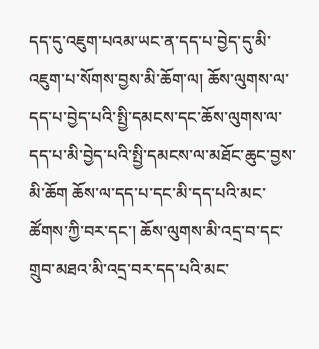དད་དུ་འཇུག་པའམ་ཡང་ན་དད་པ་བྱེད་དུ་མི་འཇུག་པ་སོགས་བྱས་མི་ཆོག་ལ། ཆོས་ལུགས་ལ་དད་པ་བྱེད་པའི་སྤྱི་དམངས་དང་ཆོས་ལུགས་ལ་དད་པ་མི་བྱེད་པའི་སྤྱི་དམངས་ལ་མཐོང་ཆུང་བྱས་མི་ཆོག ཆོས་ལ་དད་པ་དང་མི་དད་པའི་མང་ཚོགས་ཀྱི་བར་དང་། ཆོས་ལུགས་མི་འདྲ་བ་དང་གྲུབ་མཐའ་མི་འདྲ་བར་དད་པའི་མང་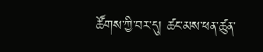ཚོགས་ཀྱི་བར་དུ། ཚང་མས་ཕན་ཚུན་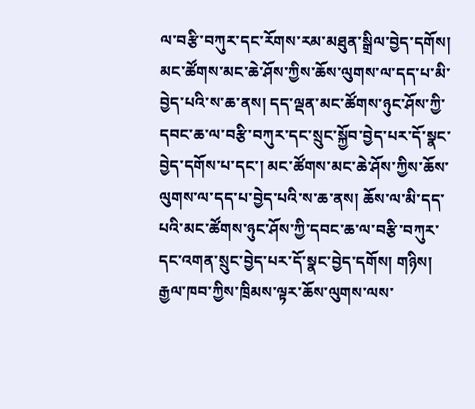ལ་བརྩི་བཀུར་དང་རོགས་རམ་མཐུན་སྒྲིལ་བྱེད་དགོས། མང་ཚོགས་མང་ཆེ་ཤོས་ཀྱིས་ཆོས་ལུགས་ལ་དད་པ་མི་བྱེད་པའི་ས་ཆ་ནས། དད་ལྡན་མང་ཚོགས་ཉུང་ཤོས་ཀྱི་དབང་ཆ་ལ་བརྩི་བཀུར་དང་སྲུང་སྐྱོབ་བྱེད་པར་དོ་སྣང་བྱེད་དགོས་པ་དང་། མང་ཚོགས་མང་ཆེ་ཤོས་ཀྱིས་ཆོས་ལུགས་ལ་དད་པ་བྱེད་པའི་ས་ཆ་ནས། ཆོས་ལ་མི་དད་པའི་མང་ཚོགས་ཉུང་ཤོས་ཀྱི་དབང་ཆ་ལ་བརྩི་བཀུར་དང་འགན་སྲུང་བྱེད་པར་དོ་སྣང་བྱེད་དགོས། གཉིས། རྒྱལ་ཁབ་ཀྱིས་ཁྲིམས་ལྟར་ཆོས་ལུགས་ལས་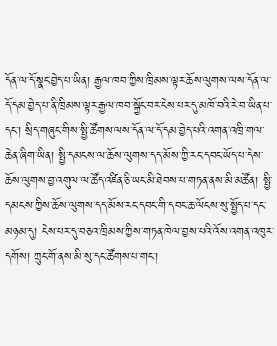དོན་ལ་དོ་སྣང་བྱེད་པ་ཡིན། རྒྱལ་ཁབ་ཀྱིས་ཁྲིམས་ལྟར་ཆོས་ལུགས་ལས་དོན་ལ་དོ་དམ་བྱེད་པ་ནི་ཁྲིམས་ལྟར་རྒྱལ་ཁབ་སྐྱོང་བར་ངེས་པར་དུ་མཁོ་བའི་རེ་བ་ཡིན་པ་དང་། སྲིད་གཞུང་གིས་སྤྱི་ཚོགས་ལས་དོན་ལ་དོ་དམ་བྱེད་པའི་འགན་འཁྲི་གལ་ཆེན་ཞིག་ཡིན། སྤྱི་དམངས་ལ་ཆོས་ལུགས་དད་མོས་ཀྱི་རང་དབང་ཡོད་པ་དེས་ཆོས་ལུགས་བྱ་འགུལ་ལ་ཚོད་འཛིན་ཅི་ཡང་མི་ཐེབས་པ་གཏན་ནས་མི་མཚོན། སྤྱི་དམངས་ཀྱིས་ཆོས་ལུགས་དད་མོས་རང་དབང་གི་དབང་ཆ་ལོངས་སུ་སྤྱོད་པ་དང་མཉམ་དུ། ངེས་པར་དུ་བཅའ་ཁྲིམས་ཀྱིས་གཏན་ཁེལ་བྱས་པའི་འོས་འགན་འཁུར་དགོས། ཀྲུང་གོ་ནས་མི་སུ་དང་ཚོགས་པ་གང་།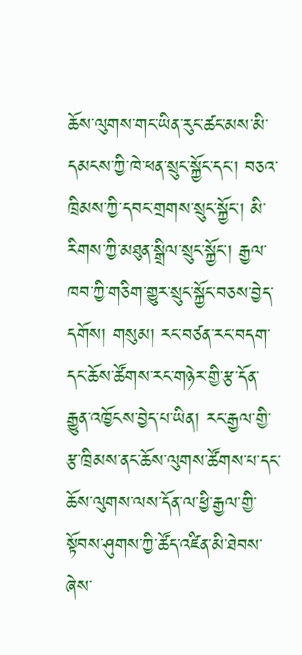ཆོས་ལུགས་གང་ཡིན་རུང་ཚང་མས་མི་དམངས་ཀྱི་ཁེ་ཕན་སྲུང་སྐྱོང་དང་། བཅའ་ཁྲིམས་ཀྱི་དབང་གྲགས་སྲུང་སྐྱོང་། མི་རིགས་ཀྱི་མཐུན་སྒྲིལ་སྲུང་སྐྱོང་། རྒྱལ་ཁབ་ཀྱི་གཅིག་གྱུར་སྲུང་སྐྱོང་བཅས་བྱེད་དགོས། གསུམ། རང་བཙན་རང་བདག་དང་ཆོས་ཚོགས་རང་གཉེར་གྱི་རྩ་དོན་རྒྱུན་འཁྱོངས་བྱེད་པ་ཡིན། རང་རྒྱལ་གྱི་རྩ་ཁྲིམས་ནང་ཆོས་ལུགས་ཚོགས་པ་དང་ཆོས་ལུགས་ལས་དོན་ལ་ཕྱི་རྒྱལ་གྱི་སྟོབས་ཤུགས་ཀྱི་ཚོད་འཛིན་མི་ཐེབས་ཞེས་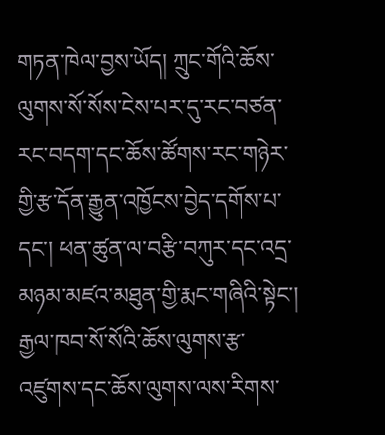གཏན་ཁེལ་བྱས་ཡོད། ཀྲུང་གོའི་ཆོས་ལུགས་སོ་སོས་ངེས་པར་དུ་རང་བཙན་རང་བདག་དང་ཆོས་ཚོགས་རང་གཉེར་གྱི་རྩ་དོན་རྒྱུན་འཁྱོངས་བྱེད་དགོས་པ་དང་། ཕན་ཚུན་ལ་བརྩི་བཀུར་དང་འདྲ་མཉམ་མཛའ་མཐུན་གྱི་རྨང་གཞིའི་སྟེང་། རྒྱལ་ཁབ་སོ་སོའི་ཆོས་ལུགས་རྩ་འཛུགས་དང་ཆོས་ལུགས་ལས་རིགས་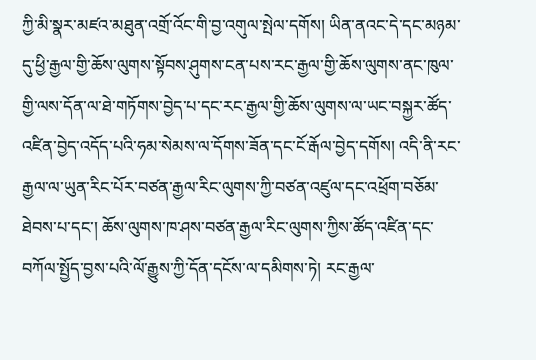ཀྱི་མི་སྣར་མཛའ་མཐུན་འགྲོ་འོང་གི་བྱ་འགུལ་སྤེལ་དགོས། ཡིན་ནའང་དེ་དང་མཉམ་དུ་ཕྱི་རྒྱལ་གྱི་ཆོས་ལུགས་སྟོབས་ཤུགས་ངན་པས་རང་རྒྱལ་གྱི་ཆོས་ལུགས་ནང་ཁུལ་གྱི་ལས་དོན་ལ་ཐེ་གཏོགས་བྱེད་པ་དང་རང་རྒྱལ་གྱི་ཆོས་ལུགས་ལ་ཡང་བསྐྱར་ཚོད་འཛིན་བྱེད་འདོད་པའི་ཧམ་སེམས་ལ་དོགས་ཟོན་དང་ངོ་རྒོལ་བྱེད་དགོས། འདི་ནི་རང་རྒྱལ་ལ་ཡུན་རིང་པོར་བཙན་རྒྱལ་རིང་ལུགས་ཀྱི་བཙན་འཛུལ་དང་འཕྲོག་བཅོམ་ཐེབས་པ་དང་། ཆོས་ལུགས་ཁ་ཤས་བཙན་རྒྱལ་རིང་ལུགས་ཀྱིས་ཚོད་འཛིན་དང་བཀོལ་སྤྱོད་བྱས་པའི་ལོ་རྒྱུས་ཀྱི་དོན་དངོས་ལ་དམིགས་ཏེ། རང་རྒྱལ་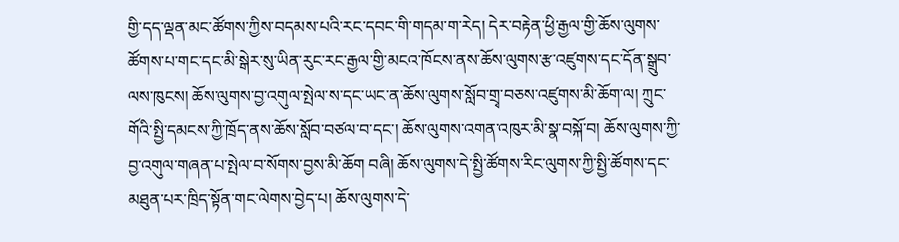གྱི་དད་ལྡན་མང་ཚོགས་ཀྱིས་བདམས་པའི་རང་དབང་གི་གདམ་ག་རེད། དེར་བརྟེན་ཕྱི་རྒྱལ་གྱི་ཆོས་ལུགས་ཚོགས་པ་གང་དང་མི་སྒེར་སུ་ཡིན་རུང་རང་རྒྱལ་གྱི་མངའ་ཁོངས་ནས་ཆོས་ལུགས་རྩ་འཛུགས་དང་དོན་སྒྲུབ་ལས་ཁུངས། ཆོས་ལུགས་བྱ་འགུལ་སྤེལ་ས་དང་ཡང་ན་ཆོས་ལུགས་སློབ་གྲྭ་བཅས་འཛུགས་མི་ཆོག་ལ། ཀྲུང་གོའི་སྤྱི་དམངས་ཀྱི་ཁྲོད་ནས་ཆོས་སློབ་བཙལ་བ་དང་། ཆོས་ལུགས་འགན་འཁུར་མི་སྣ་བསྐོ་བ། ཆོས་ལུགས་ཀྱི་བྱ་འགུལ་གཞན་པ་སྤེལ་བ་སོགས་བྱས་མི་ཆོག བཞི། ཆོས་ལུགས་དེ་སྤྱི་ཚོགས་རིང་ལུགས་ཀྱི་སྤྱི་ཚོགས་དང་མཐུན་པར་ཁྲིད་སྟོན་གང་ལེགས་བྱེད་པ། ཆོས་ལུགས་དེ་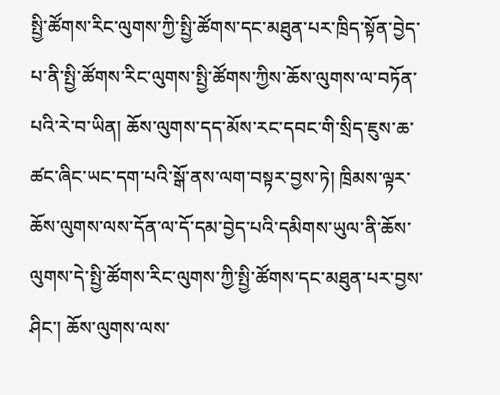སྤྱི་ཚོགས་རིང་ལུགས་ཀྱི་སྤྱི་ཚོགས་དང་མཐུན་པར་ཁྲིད་སྟོན་བྱེད་པ་ནི་སྤྱི་ཚོགས་རིང་ལུགས་སྤྱི་ཚོགས་ཀྱིས་ཆོས་ལུགས་ལ་བཏོན་པའི་རེ་བ་ཡིན། ཆོས་ལུགས་དད་མོས་རང་དབང་གི་སྲིད་ཇུས་ཆ་ཚང་ཞིང་ཡང་དག་པའི་སྒོ་ནས་ལག་བསྟར་བྱས་ཏེ། ཁྲིམས་ལྟར་ཆོས་ལུགས་ལས་དོན་ལ་དོ་དམ་བྱེད་པའི་དམིགས་ཡུལ་ནི་ཆོས་ལུགས་དེ་སྤྱི་ཚོགས་རིང་ལུགས་ཀྱི་སྤྱི་ཚོགས་དང་མཐུན་པར་བྱས་ཤིང་། ཆོས་ལུགས་ལས་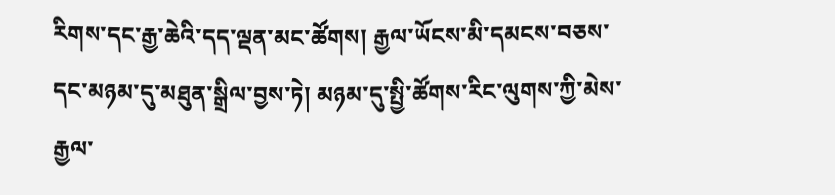རིགས་དང་རྒྱ་ཆེའི་དད་ལྡན་མང་ཚོགས། རྒྱལ་ཡོངས་མི་དམངས་བཅས་དང་མཉམ་དུ་མཐུན་སྒྲིལ་བྱས་ཏེ། མཉམ་དུ་སྤྱི་ཚོགས་རིང་ལུགས་ཀྱི་མེས་རྒྱལ་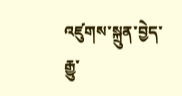འཛུགས་སྐྲུན་བྱེད་རྒྱུ་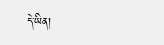དེ་ཡིན།